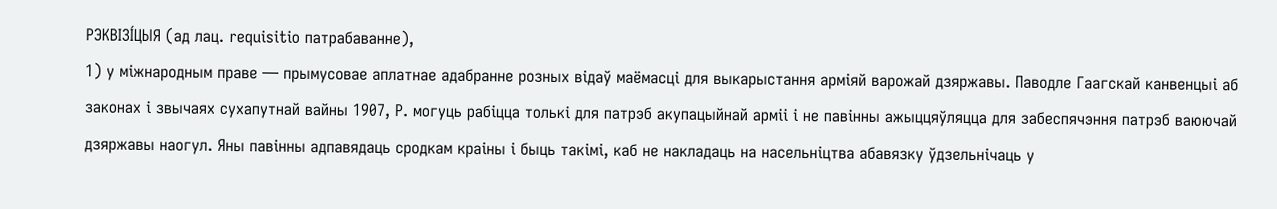РЭКВІЗІ́ЦЫЯ (ад лац. requisitio патрабаванне),
1) у міжнародным праве — прымусовае аплатнае адабранне розных відаў маёмасці для выкарыстання арміяй варожай дзяржавы. Паводле Гаагскай канвенцыі аб законах і звычаях сухапутнай вайны 1907, Р. могуць рабіцца толькі для патрэб акупацыйнай арміі і не павінны ажыццяўляцца для забеспячэння патрэб ваюючай дзяржавы наогул. Яны павінны адпавядаць сродкам краіны і быць такімі, каб не накладаць на насельніцтва абавязку ўдзельнічаць у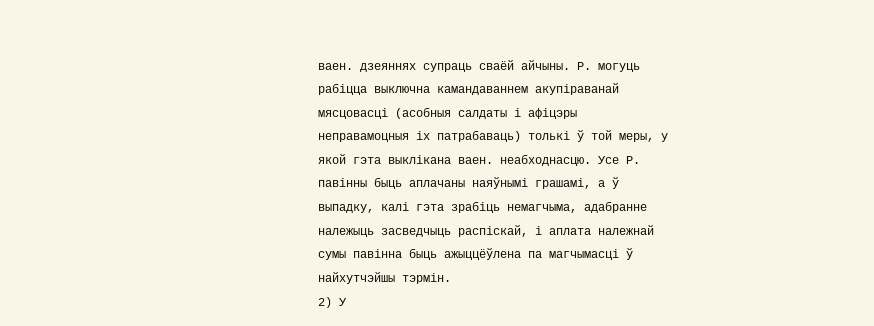ваен. дзеяннях супраць сваёй айчыны. Р. могуць рабіцца выключна камандаваннем акупіраванай мясцовасці (асобныя салдаты і афіцэры неправамоцныя іх патрабаваць) толькі ў той меры, у якой гэта выклікана ваен. неабходнасцю. Усе Р. павінны быць аплачаны наяўнымі грашамі, а ў выпадку, калі гэта зрабіць немагчыма, адабранне належыць засведчыць распіскай, і аплата належнай сумы павінна быць ажыццёўлена па магчымасці ў найхутчэйшы тэрмін.
2) У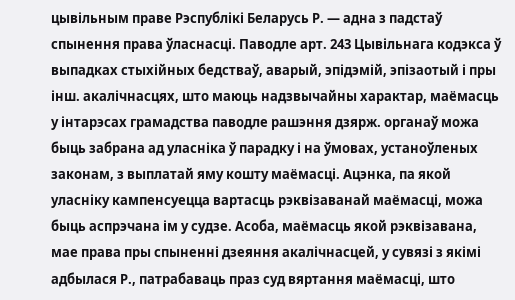цывільным праве Рэспублікі Беларусь Р. — адна з падстаў спынення права ўласнасці. Паводле арт. 243 Цывільнага кодэкса ў выпадках стыхійных бедстваў, аварый, эпідэмій, эпізаотый і пры інш. акалічнасцях, што маюць надзвычайны характар, маёмасць у інтарэсах грамадства паводле рашэння дзярж. органаў можа быць забрана ад уласніка ў парадку і на ўмовах, устаноўленых законам, з выплатай яму кошту маёмасці. Ацэнка, па якой уласніку кампенсуецца вартасць рэквізаванай маёмасці, можа быць аспрэчана ім у судзе. Асоба, маёмасць якой рэквізавана, мае права пры спыненні дзеяння акалічнасцей, у сувязі з якімі адбылася Р., патрабаваць праз суд вяртання маёмасці, што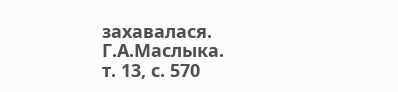захавалася.
Г.А.Маслыка.
т. 13, с. 570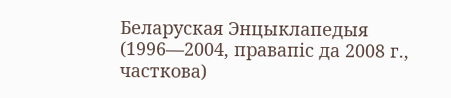Беларуская Энцыклапедыя (1996—2004, правапіс да 2008 г., часткова)